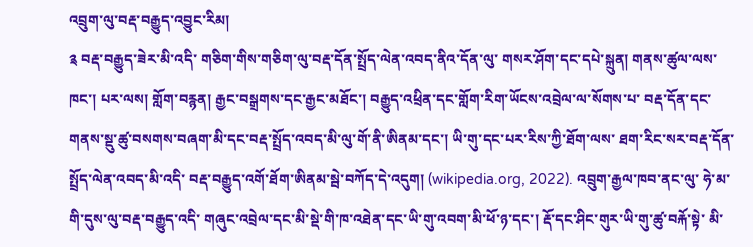འབྲུག་ལུ་བརྡ་བརྒྱུད་འབྱུང་རིམ།
༉ བརྡ་བརྒྱུད་ཟེར་མི་འདི་ གཅིག་གིས་གཅིག་ལུ་བརྡ་དོན་སྤྲོད་ལེན་འབད་ནིའ་དོན་ལུ་ གསར་ཤོག་དང་དཔེ་སྐྲུན། གནས་ཚུལ་ལས་ཁང་། པར་ལས། གློག་བརྙན། རྒྱང་བསྒྲགས་དང་རྒྱང་མཐོང་། བརྒྱུད་འཕྲིན་དང་གློག་རིག་ཡོངས་འབྲེལ་ལ་སོགས་པ་ བརྡ་དོན་དང་གནས་སྡུ་ཚུ་བསགས་བཞག་མི་དང་བརྡ་སྤྲོད་འབད་མི་ལུ་གོ་ནི་ཨིནམ་དང་། ཡི་གུ་དང་པར་རིས་ཀྱི་ཐོག་ལས་ ཐག་རིང་སར་བརྡ་དོན་སྤྲོད་ལེན་འབད་མི་འདི་ བརྡ་བརྒྱུད་འགོ་ཐོག་ཨིནམ་སྦེ་བཀོད་དེ་འདུག། (wikipedia.org, 2022). འབྲུག་རྒྱལ་ཁབ་ནང་ལུ་ ཧེ་མ་གི་དུས་ལུ་བརྡ་བརྒྱུད་འདི་ གཞུང་འབྲེལ་དང་མི་སྡེ་གི་ཁ་འཐེན་དང་ཡི་གུ་འབག་མི་ཕོ་ཉ་དང་། རྡོ་དང་ཤིང་གུར་ཡི་གུ་ཚུ་བརྐོ་སྟེ་ མི་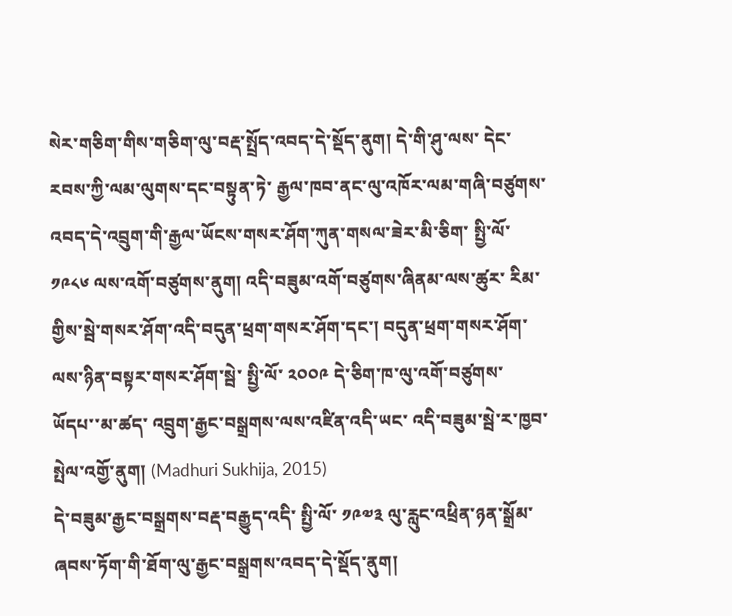སེར་གཅིག་གིས་གཅིག་ལུ་བརྡ་སྤྲོད་འབད་དེ་སྡོད་ནུག། དེ་གི་ཤུ་ལས་ དེང་རབས་ཀྱི་ལམ་ལུགས་དང་བསྟུན་ཏེ་ རྒྱལ་ཁབ་ནང་ལུ་འཁོར་ལམ་གཞི་བཙུགས་འབད་དེ་འབྲུག་གི་རྒྱལ་ཡོངས་གསར་ཤོག་ཀུན་གསལ་ཟེར་མི་ཅིག་ སྤྱི་ལོ་ ༡༩༨༦ ལས་འགོ་བཙུགས་ནུག། འདི་བཟུམ་འགོ་བཙུགས་ཞིནམ་ལས་ཚུར་ རིམ་གྱིས་སྦེ་གསར་ཤོག་འདི་བདུན་ཕྲག་གསར་ཤོག་དང་། བདུན་ཕྲག་གསར་ཤོག་ལས་ཉིན་བསྟར་གསར་ཤོག་སྦེ་ སྤྱི་ལོ་ ༢༠༠༩ དེ་ཅིག་ཁ་ལུ་འགོ་བཙུགས་ཡོདཔ་་མ་ཚད་ འབྲུག་རྒྱང་བསྒྲགས་ལས་འཛིན་འདི་ཡང་ འདི་བཟུམ་སྦེ་ར་ཁྱབ་སྤེལ་འགྱོ་ནུག། (Madhuri Sukhija, 2015)
དེ་བཟུམ་རྒྱང་བསྒྲགས་བརྡ་བརྒྱུད་འདི་ སྤྱི་ལོ་ ༡༩༧༣ ལུ་རླུང་འཕྲིན་ཉན་སྒྲོམ་ཞབས་ཏོག་གི་ཐོག་ལུ་རྒྱང་བསྒྲགས་འབད་དེ་སྡོད་ནུག།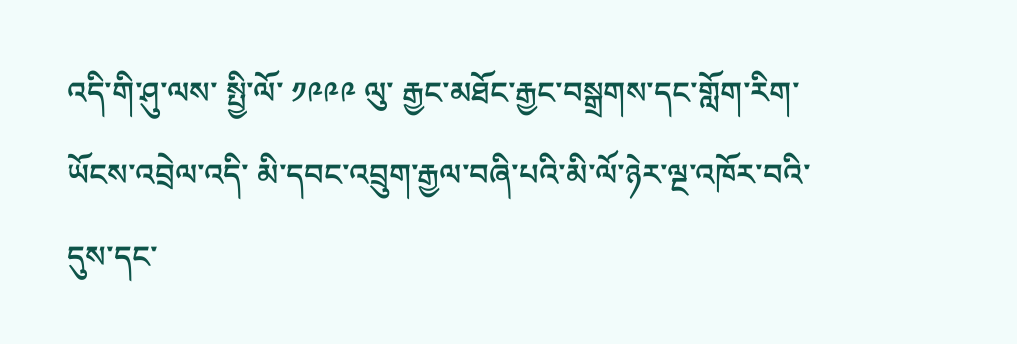འདི་གི་ཤུ་ལས་ སྤྱི་ལོ་ ༡༩༩༩ ལུ་ རྒྱང་མཐོང་རྒྱང་བསྒྲགས་དང་གློག་རིག་ཡོངས་འབྲེལ་འདི་ མི་དབང་འབྲུག་རྒྱལ་བཞི་པའི་མི་ལོ་ཉེར་ལྔ་འཁོར་བའི་དུས་དང་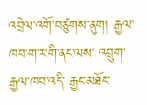འབྲེལ་འགོ་བཙུགས་ནུག། རྒྱལ་ཁབ་ག་ར་གི་ནང་ལས་ འབྲུག་རྒྱལ་ཁབ་འདི་ རྒྱང་མཐོང་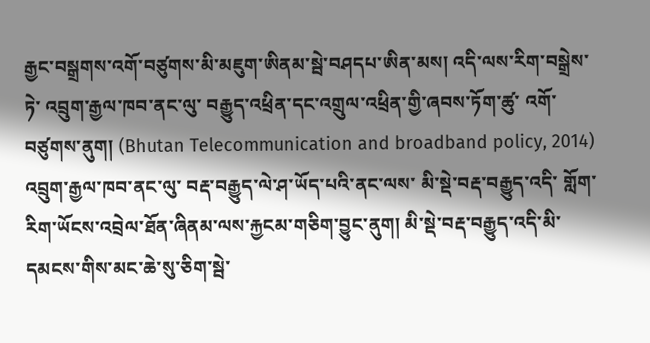རྒྱང་བསྒྲགས་འགོ་བཙུགས་མི་མཇུག་ཨིནམ་སྦེ་བཤདཔ་ཨིན་མས། འདི་ལས་རིག་བསྒྲེས་ཏེ་ འབྲུག་རྒྱལ་ཁབ་ནང་ལུ་ བརྒྱུད་འཕྲིན་དང་འགྲུལ་འཕྲིན་གྱི་ཞབས་ཏོག་ཚུ་ འགོ་བཙུགས་ནུག། (Bhutan Telecommunication and broadband policy, 2014)
འབྲུག་རྒྱལ་ཁབ་ནང་ལུ་ བརྡ་བརྒྱུད་ལེ་ཤ་ཡོད་པའི་ནང་ལས་ མི་སྡེ་བརྡ་བརྒྱུད་འདི་ གློག་རིག་ཡོངས་འབྲེལ་ཐོན་ཞིནམ་ལས་རྐྱངམ་གཅིག་བྱུང་ནུག། མི་སྡེ་བརྡ་བརྒྱུད་འདི་མི་དམངས་གིས་མང་ཆེ་སུ་ཅིག་སྦེ་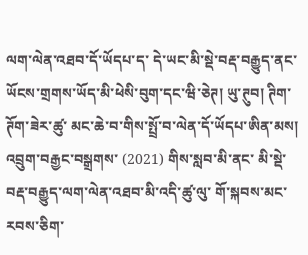ལག་ལེན་འཐབ་དོ་ཡོདཔ་ད་ དེ་ཡང་མི་སྡེ་བརྡ་བརྒྱུད་ནང་ཡོངས་གྲགས་ཡོད་མི་ཕེསི་བུག་དང་ཝི་ཅེཊ། ཡུ་ཊུབ། ཊིག་ཊོག་ཟེར་ཚུ་ མང་ཆེ་བ་གིས་སྤྲོ་བ་ལེན་དོ་ཡོདཔ་ཨིན་མས། འབྲུག་བརྒྱང་བསྒྲགས་ (2021) གིས་སླབ་མི་ནང་ མི་སྡེ་བརྡ་བརྒྱུད་ལག་ལེན་འཐབ་མི་འདི་ཚུ་ལུ་ གོ་སྐབས་མང་རབས་ཅིག་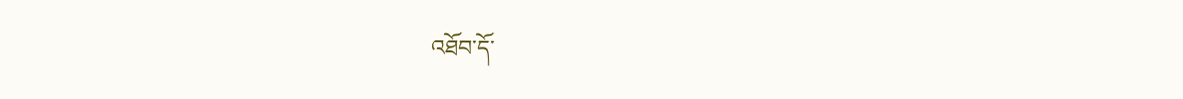འཐོབ་དོ་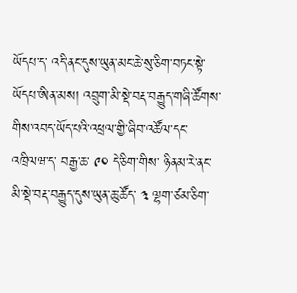ཡོདཔ་ད་ འདི་ནང་དུས་ཡུན་མང་ཆེ་སུ་ཅིག་བཏང་སྟེ་ཡོདཔ་ཨིན་མས། འབྲུག་མི་སྡེ་བརྡ་བརྒྱུད་གཞི་ཚོགས་གིས་འབད་ཡོད་པའི་འཕྲལ་གྱི་ཞིབ་འཚོལ་དང་འཁྲིལཝ་ད་ བརྒྱ་ཆ་ ༩༠ དེ་ཅིག་གིས་ ཉིནམ་རེ་ནང་ མི་སྡེ་བརྡ་བརྒྱུད་དུས་ཡུན་ཆུ་ཚོད་ ༣ ལྷག་ཙམ་ཅིག་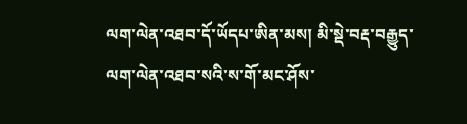ལག་ལེན་འཐབ་དོ་ཡོདཔ་ཨིན་མས། མི་སྡེ་བརྡ་བརྒྱུད་ལག་ལེན་འཐབ་སའི་ས་གོ་མང་ཤོས་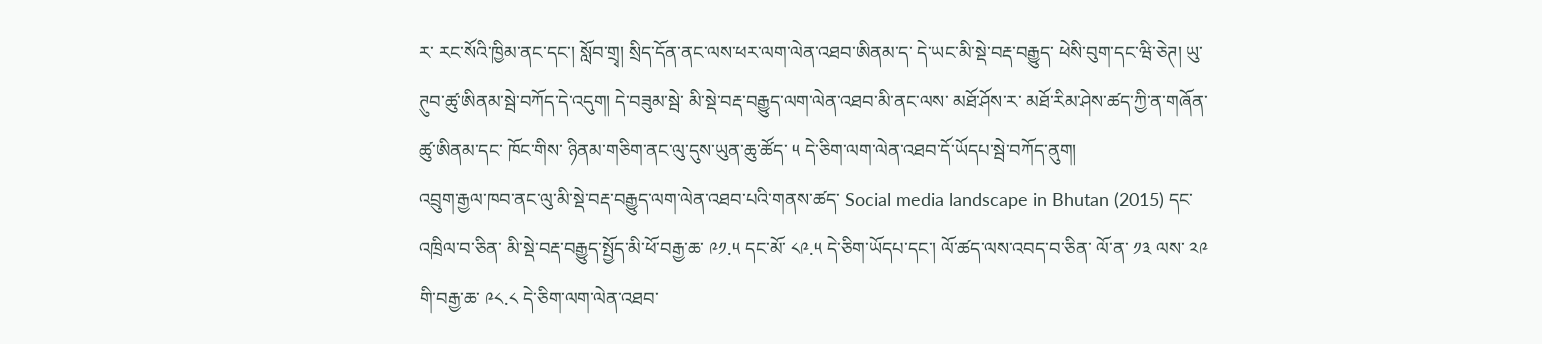ར་ རང་སོའི་ཁྱིམ་ནང་དང་། སློབ་གྲྭ། སྲིད་དོན་ནང་ལས་ཕར་ལག་ལེན་འཐབ་ཨིནམ་ད་ དེ་ཡང་མི་སྡེ་བརྡ་བརྒྱུད་ ཕེསི་བུག་དང་ཝི་ཅེཊ། ཡུ་ཊུབ་ཚུ་ཨིནམ་སྦེ་བཀོད་དེ་འདུག། དེ་བཟུམ་སྦེ་ མི་སྡེ་བརྡ་བརྒྱུད་ལག་ལེན་འཐབ་མི་ནང་ལས་ མཐོ་ཤོས་ར་ མཐོ་རིམ་ཤེས་ཚད་ཀྱི་ན་གཞོན་ཚུ་ཨིནམ་དང་ ཁོང་གིས་ ཉིནམ་གཅིག་ནང་ལུ་དུས་ཡུན་ཆུ་ཚོད་ ༥ དེ་ཅིག་ལག་ལེན་འཐབ་དོ་ཡོདཔ་སྦེ་བཀོད་ནུག།
འབྲུག་རྒྱལ་ཁབ་ནང་ལུ་མི་སྡེ་བརྡ་བརྒྱུད་ལག་ལེན་འཐབ་པའི་གནས་ཚད་ Social media landscape in Bhutan (2015) དང་འཁྲིལ་བ་ཅིན་ མི་སྡེ་བརྡ་བརྒྱུད་སྤྱོད་མི་ཕོ་བརྒྱ་ཆ་ ༩༡.༥ དང་མོ་ ༨༩.༥ དེ་ཅིག་ཡོདཔ་དང་། ལོ་ཚད་ལས་འབད་བ་ཅིན་ ལོ་ན་ ༡༣ ལས་ ༢༩ གི་བརྒྱ་ཆ་ ༩༨.༨ དེ་ཅིག་ལག་ལེན་འཐབ་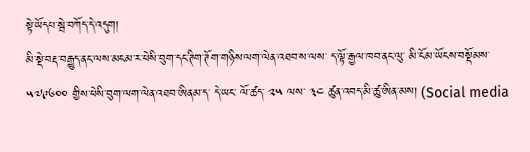སྟེ་ཡོདཔ་སྦེ་བཀོད་དེ་འདུག།
མི་སྡེ་བརྡ་བརྒྱུད་ནང་ལས་མངམ་ར་ཕེསི་བུག་དང་ཊིག་ཊོག་གཉིས་ལག་ལེན་འཐབ་ས་ལས་ ད་ལྟོ་རྒྱལ་ཁབ་ནང་ལུ་ མི་ངོམ་ཡོངས་བསྡོམས་ ༥༧༩༦༠༠ གྱིས་ཕེསི་བུག་ལག་ལེན་འཐབ་ཨིནམ་ད་ དེ་ཡང་ ལོ་ཚད་ ༢༥ ལས་ ༣༤ ཚུན་འབད་མི་ཚུ་ཨིན་མས། (Social media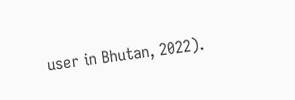user in Bhutan, 2022).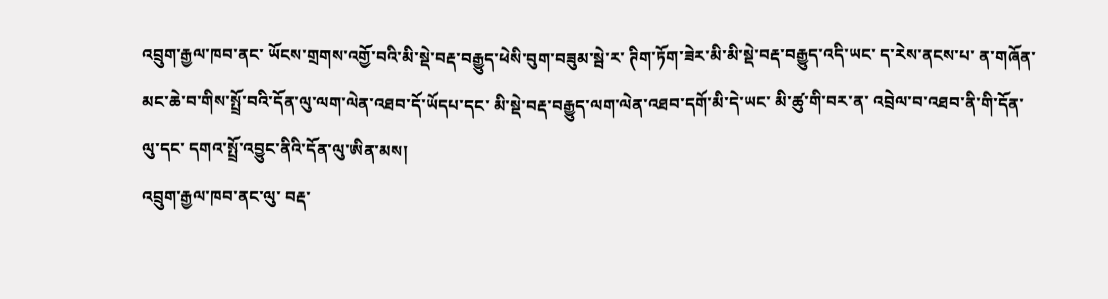འབྲུག་རྒྱལ་ཁབ་ནང་ ཡོངས་གྲགས་འགྱོ་བའི་མི་སྡེ་བརྡ་བརྒྱུད་ཕེསི་བུག་བཟུམ་སྦེ་ར་ ཊིག་ཏོག་ཟེར་མི་མི་སྡེ་བརྡ་བརྒྱུད་འདི་ཡང་ ད་རེས་ནངས་པ་ ན་གཞོན་མང་ཆེ་བ་གིས་སྤྲོ་བའི་དོན་ལུ་ལག་ལེན་འཐབ་དོ་ཡོདཔ་དང་ མི་སྡེ་བརྡ་བརྒྱུད་ལག་ལེན་འཐབ་དགོ་མི་དེ་ཡང་ མི་ཚུ་གི་བར་ན་ འབྲེལ་བ་འཐབ་ནི་གི་དོན་ལུ་དང་ དགའ་སྤྲོ་འབྱུང་ནིའི་དོན་ལུ་ཨིན་མས།
འབྲུག་རྒྱལ་ཁབ་ནང་ལུ་ བརྡ་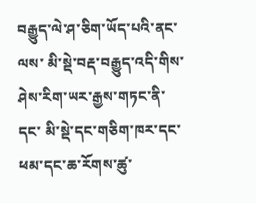བརྒྱུད་ལེ་ཤ་ཅིག་ཡོད་པའི་ནང་ལས་ མི་སྡེ་བརྡ་བརྒྱུད་འདི་གིས་ ཤེས་རིག་ཡར་རྒྱས་གཏང་ནི་དང་ མི་སྡེ་དང་གཅིག་ཁར་དང་ ཕམ་དང་ཆ་རོགས་ཚུ་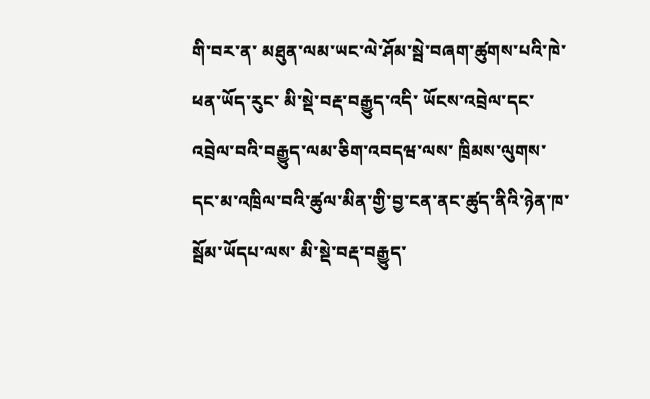གི་བར་ན་ མཐུན་ལམ་ཡང་ལེ་ཤོམ་སྦེ་བཞག་ཚུགས་པའི་ཁེ་ཕན་ཡོད་རུང་ མི་སྡེ་བརྡ་བརྒྱུད་འདི་ ཡོངས་འབྲེལ་དང་འབྲེལ་བའི་བརྒྱུད་ལམ་ཅིག་འབདཝ་ལས་ ཁྲིམས་ལུགས་དང་མ་འཁྲིལ་བའི་ཚུལ་མིན་གྱི་བྱ་ངན་ནང་ཚུད་ནིའི་ཉེན་ཁ་སྦོམ་ཡོདཔ་ལས་ མི་སྡེ་བརྡ་བརྒྱུད་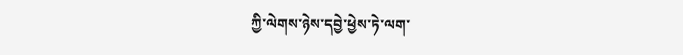ཀྱི་ལེགས་ཉེས་དབྱེ་ཕྱེས་ཏེ་ལག་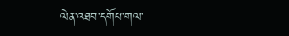ལེན་འཐབ་དགོཔ་གལ་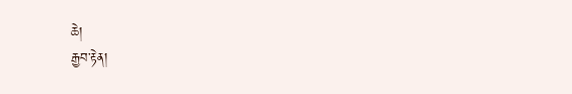ཆེ།
རྒྱབ་རྟེན།